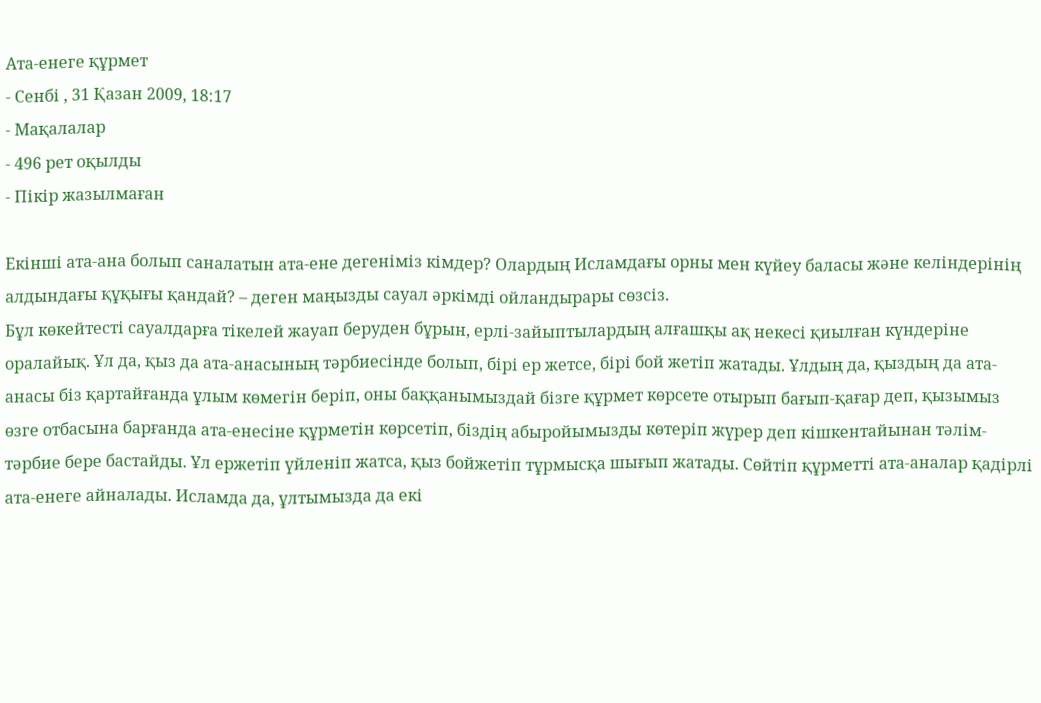Ата-енеге құрмет
- Сенбі , 31 Қазан 2009, 18:17
- Мақалалар
- 496 рет оқылды
- Пікір жазылмаған

Екінші ата-ана болып саналатын ата-ене дегеніміз кімдер? Олардың Исламдағы орны мен күйеу баласы және келіндерінің алдындағы құқығы қандай? – деген маңызды сауал әркімді ойландырары сөзсіз.
Бұл көкейтесті сауалдарға тікелей жауап беруден бұрын, ерлі-зайыптылардың алғашқы ақ некесі қиылған күндеріне оралайық. Ұл да, қыз да ата-анасының тәрбиесінде болып, бірі ер жетсе, бірі бой жетіп жатады. Ұлдың да, қыздың да ата-анасы біз қартайғанда ұлым көмегін беріп, оны баққанымыздай бізге құрмет көрсете отырып бағып-қағар деп, қызымыз өзге отбасына барғанда ата-енесіне құрметін көрсетіп, біздің абыройымызды көтеріп жүрер деп кішкентайынан тәлім-тәрбие бере бастайды. Ұл ержетіп үйленіп жатса, қыз бойжетіп тұрмысқа шығып жатады. Сөйтіп құрметті ата-аналар қадірлі ата-енеге айналады. Исламда да, ұлтымызда да екі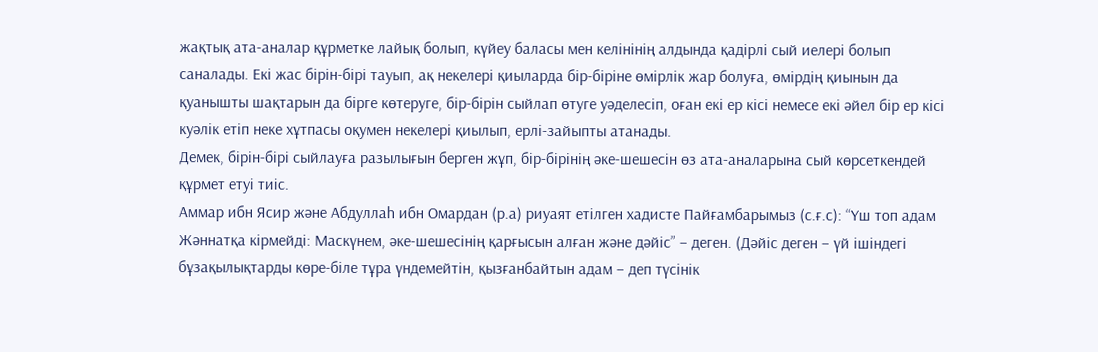жақтық ата-аналар құрметке лайық болып, күйеу баласы мен келінінің алдында қадірлі сый иелері болып саналады. Екі жас бірін-бірі тауып, ақ некелері қиыларда бір-біріне өмірлік жар болуға, өмірдің қиынын да қуанышты шақтарын да бірге көтеруге, бір-бірін сыйлап өтуге уәделесіп, оған екі ер кісі немесе екі әйел бір ер кісі куәлік етіп неке хұтпасы оқумен некелері қиылып, ерлі-зайыпты атанады.
Демек, бірін-бірі сыйлауға разылығын берген жұп, бір-бірінің әке-шешесін өз ата-аналарына сый көрсеткендей құрмет етуі тиіс.
Аммар ибн Ясир және Абдуллаһ ибн Омардан (р.а) риуаят етілген хадисте Пайғамбарымыз (с.ғ.с): “Үш топ адам Жәннатқа кірмейді: Маскүнем, әке-шешесінің қарғысын алған және дәйіс” – деген. (Дәйіс деген – үй ішіндегі бұзақылықтарды көре-біле тұра үндемейтін, қызғанбайтын адам – деп түсінік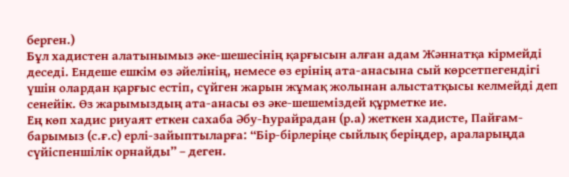берген.)
Бұл хадистен алатынымыз әке-шешесінің қарғысын алған адам Жәннатқа кірмейді деседі. Ендеше ешкім өз әйелінің, немесе өз ерінің ата-анасына сый көрсетпегендігі үшін олардан қарғыс естіп, сүйген жарын жұмақ жолынан алыстатқысы келмейді деп сенейік. Өз жарымыздың ата-анасы өз әке-шешеміздей құрметке ие.
Ең көп хадис риуаят еткен сахаба Әбу-Һурайрадан (р.а) жеткен хадисте, Пайғам-барымыз (с.ғ.с) ерлі-зайыптыларға: “Бір-бірлеріңе сыйлық беріңдер, араларыңда сүйіспеншілік орнайды” – деген.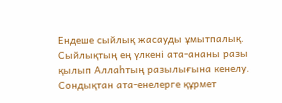Ендеше сыйлық жасауды ұмытпалық. Сыйлықтың ең үлкені ата-ананы разы қылып Аллаһтың разылығына кенелу. Сондықтан ата-енелерге құрмет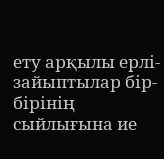ету арқылы ерлі-зайыптылар бір-бірінің сыйлығына ие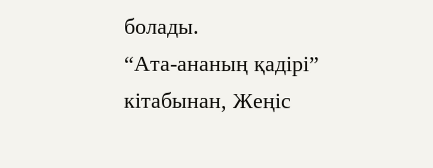болады.
“Ата-ананың қадірі” кітабынан, Жеңіс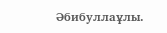Әбибуллаұлы.